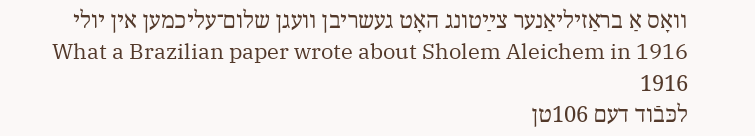װאָס אַ בראַזיליאַנער צײַטונג האָט געשריבן װעגן שלום־עליכמען אין יולי 1916 What a Brazilian paper wrote about Sholem Aleichem in 1916
לכּבֿוד דעם 106טן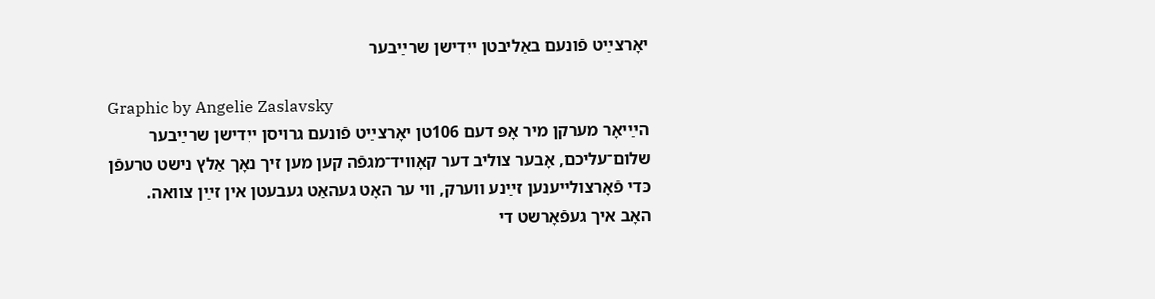יאָרצײַט פֿונעם באַליבטן ייִדישן שרײַבער

Graphic by Angelie Zaslavsky
הײַיאָר מערקן מיר אָפּ דעם 106טן יאָרצײַט פֿונעם גרויסן ייִדישן שרײַבער שלום־עליכם, אָבער צוליב דער קאָוויד־מגפֿה קען מען זיך נאָך אַלץ נישט טרעפֿן כּדי פֿאָרצולייענען זײַנע ווערק, ווי ער האָט געהאַט געבעטן אין זײַן צוואה.
האָב איך געפֿאָרשט די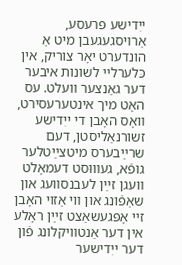ייִדישע פּרעסע, אַרױסגעגעבן מיט אַ הונדערט יאָר צוריק, אין כּלערלײ לשונות איבער דער גאַנצער װעלט. עס האָט מיך אינטערעסירט, װאָס האָבן די ייִדישע זשורנאַליסטן, דעם שרײַבערס מיטצײַטלער גופֿא, געװוּסט דעמאָלט װעגן זײַן לעבנסװעג און שאַפֿונג און װי אַזױ האָבן זײ אָפּגעשאַצט זײַן ראָלע אין דער אַנטװיקלונג פֿון דער ייִדישער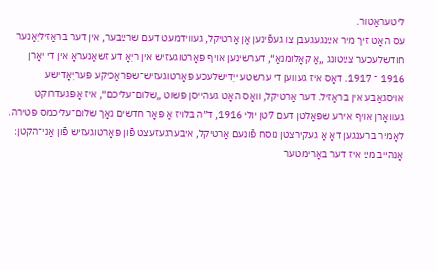ליטעראַטור.
עס האָט זיך מיר אײַנגעגעבן צו געפֿינען אַן אַרטיקל, געװידמעט דעם שרײַבער, אין דער בראַזיליִאַנער חודשלעכער צײַטונג „אַ קאָלומנאַ“, דערשינען אױף פּאָרטוגעזיש אין ריִאָ דע זשאַנעראָ אין די יאָרן 1916 ־ 1917. דאָס איז געװען די ערשטע ייִדישלעכע פּאָרטוגעזיש־שפּראַכיקע פּעריִאָדישע אױסגאַבע אין בראַזיל. דער אַרטיקל, וואָס האָט געהייסן פּשוט „שלום־עליכם“, איז אָפּגעדרוקט געװאָרן אױף אירע שפּאַלטן דעם 7טן יולי 1916, ד״ה בלױז אַ פּאָר חדשים נאָך שלום־עליכמס פּטירה.
לאָמיר ברענגען דאָ אַ געקירצטן נוסח פֿונעם אַרטיקל, איבערגעזעצט פֿון פּאָרטוגעזיש פֿון אַני־הקטן:
אָנהײב מײַ איז דער באַרימטער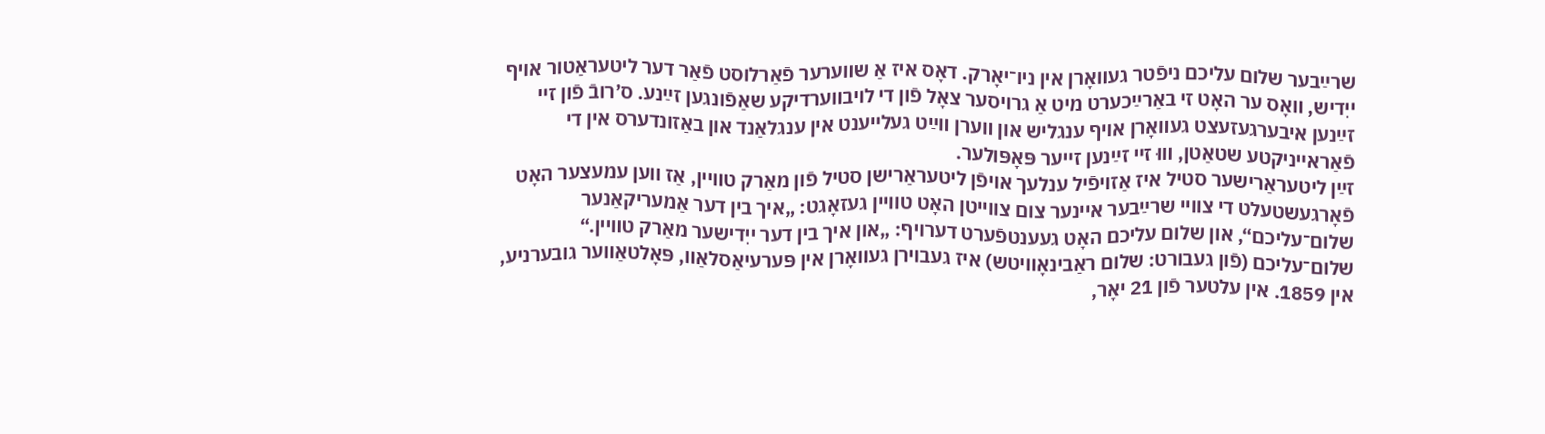שרײַבער שלום עליכם ניפֿטר געװאָרן אין ניו־יאָרק. דאָס איז אַ שװערער פֿאַרלוסט פֿאַר דער ליטעראַטור אױף ייִדיש, װאָס ער האָט זי באַרײַכערט מיט אַ גרױסער צאָל פֿון די לױבװערדיקע שאַפֿונגען זײַנע. ס’רובֿ פֿון זײ זײַנען איבערגעזעצט געװאָרן אױף ענגליש און װערן װײַט געלײענט אין ענגלאַנד און באַזונדערס אין די פֿאַראײניקטע שטאַטן, װוּ זײ זײַנען זײער פּאָפּולער.
זײַן ליטעראַרישער סטיל איז אַזױפֿיל ענלעך אױפֿן ליטעראַרישן סטיל פֿון מאַרק טװיין, אַז ווען עמעצער האָט פֿאָרגעשטעלט די צוויי שרײַבער איינער צום צווייטן האָט טוויין געזאָגט: „איך בין דער אַמעריקאַנער שלום־עליכם“, און שלום עליכם האָט געענטפֿערט דערױף: „און איך בין דער ייִדישער מאַרק טװיין.“
שלום־עליכם (פֿון געבורט: שלום ראַבינאָװיטש) איז געבױרן געװאָרן אין פּערעיאַסלאַװ, פּאָלטאַװער גובערניע, אין 1859. אין עלטער פֿון 21 יאָר,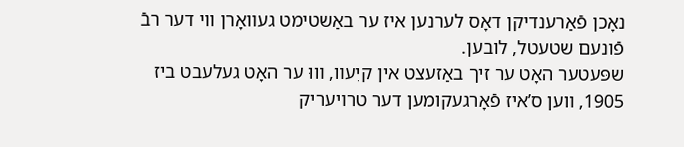נאָכן פֿאַרענדיקן דאָס לערנען איז ער באַשטימט געװאָרן ווי דער רבֿ פֿונעם שטעטל, לובען.
שפּעטער האָט ער זיך באַזעצט אין קיִעװ, װוּ ער האָט געלעבט ביז 1905, װען ס’איז פֿאָרגעקומען דער טרױעריק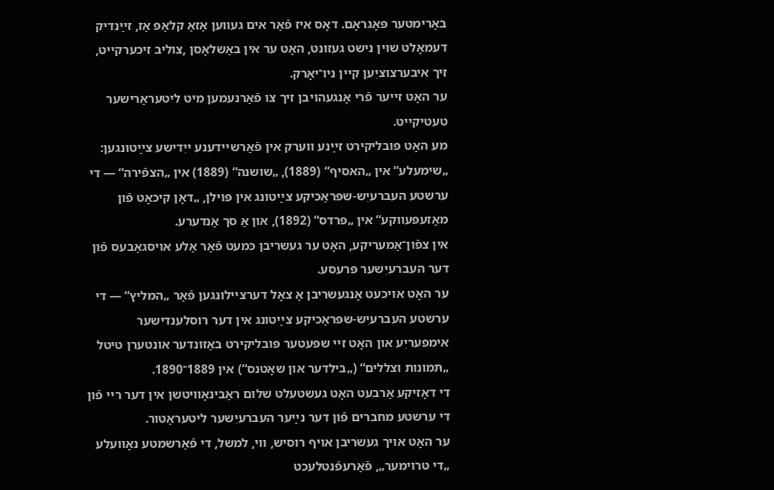באַרימטער פּאָגראָם. דאָס איז פֿאַר אים געווען אַזאַ קלאַפּ אַז, זײַנדיק דעמאָלט שוין נישט געזונט, האָט ער אין באַשלאָסן ,צוליב זיכערקײט, זיך איבערצוציִען קײן ניו־יאָרק.
ער האָט זײער פֿרי אָנגעהױבן זיך צו פֿאַרנעמען מיט ליטעראַרישער טעטיקײט.
מע האָט פּובליקירט זײַנע ווערק אין פֿאַרשײדענע ייִדישע צײַטונגען: „שימעלע“ אין „האסיף“ (1889), „שושנה“ (1889) אין „הצפֿירה“ — די ערשטע העברעיִש-שפּראַכיקע צײַטונג אין פּױלן, „דאָן קיכאָט פֿון מאַזעפּעװקע“ אין „פּרדס“ (1892), און אַ סך אַנדערע.
אין צפֿון־אַמעריקע, האָט ער געשריבן כּמעט פֿאַר אַלע אױסגאַבעס פֿון דער העברעיִשער פּרעסע.
ער האָט אױכעט אָנגעשריבן אַ צאָל דערצײלונגען פֿאַר „המליץ“ — די ערשטע העברעיִש-שפּראַכיקע צײַטונג אין דער רוסלענדישער אימפעריִע און האָט זײ שפּעטער פּובליקירט באַזונדער אונטערן טיטל „תּמונות וצללים“ („בילדער און שאָטנס“) אין 1889־1890.
די דאָזיקע אַרבעט האָט געשטעלט שלום ראַבינאָװיטשן אין דער רײ פֿון די ערשטע מחברים פֿון דער נײַער העברעיִשער ליטעראַטור.
ער האָט אױך געשריבן אױף רוסיש, ווי, למשל, די פֿאַרשמטע נאָװעלע „די טרױמער„, פֿאַרעפֿנטלעכט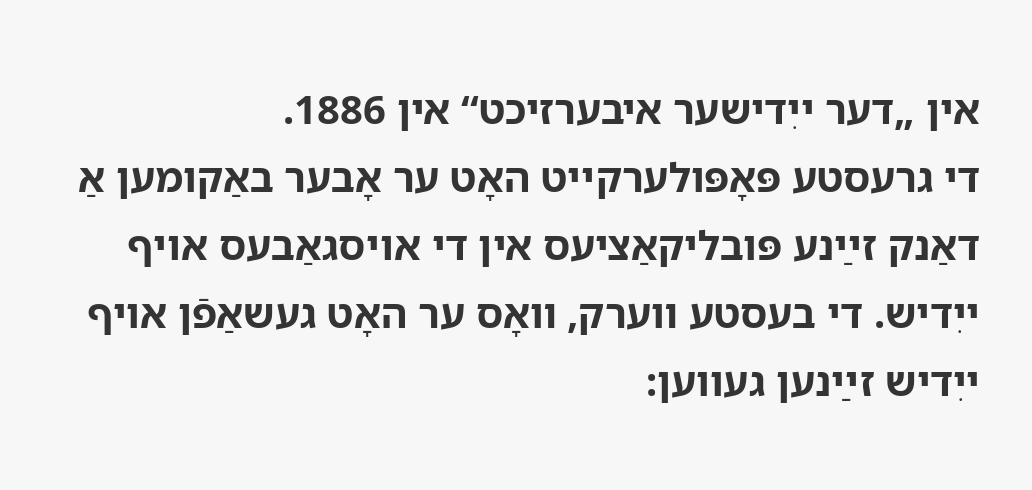אין „דער ייִדישער איבערזיכט“ אין 1886.
די גרעסטע פּאָפּולערקײט האָט ער אָבער באַקומען אַ דאַנק זײַנע פּובליקאַציעס אין די אױסגאַבעס אױף ייִדיש. די בעסטע װערק, װאָס ער האָט געשאַפֿן אויף ייִדיש זײַנען געווען: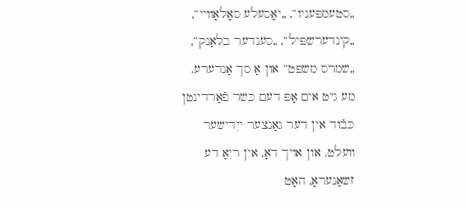„סטעמפּעניו“, „יאָסעלע סאָלאָװײ“, „קינדערשפּיל“, „סענדער בלאַנק“, „שמרס משפּט“ און אַ סך אַנדערע.
מע גיט אים אָפּ דעם כּשר פֿאַרדינטן כּבֿוד אין דער גאַנצער ייִדישער װעלט. און אױך דאָ, אין ריִאָ דע זשאַנעראָ, האָט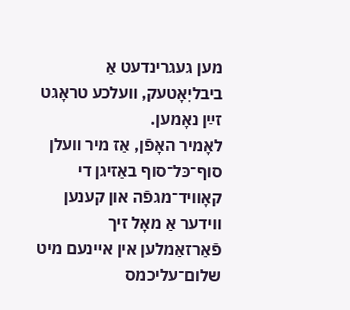מען געגרינדעט אַ ביבליִאָטעק, װעלכע טראָגט זײַן נאָמען.
לאָמיר האָפֿן, אַז מיר װעלן סוף־כּל־סוף באַזיגן די קאָוויד־מגפֿה און קענען װידער אַ מאָל זיך פֿאַרזאַמלען אין אײנעם מיט שלום־עליכמס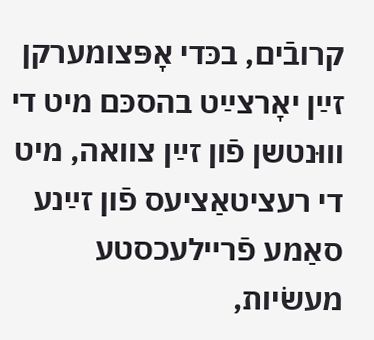קרובֿים, בכּדי אָפּצומערקן זײַן יאָרצײַט בהסכּם מיט די װוּנטשן פֿון זײַן צוואה, מיט די רעציטאַציעס פֿון זײַנע סאַמע פֿרײלעכסטע מעשׂיות,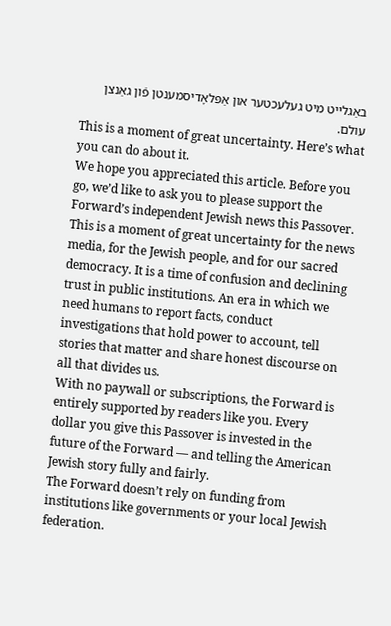באַגלײט מיט געלעכטער און אַפּלאָדיסמענטן פֿון גאַנצן עולם.
This is a moment of great uncertainty. Here’s what you can do about it.
We hope you appreciated this article. Before you go, we’d like to ask you to please support the Forward’s independent Jewish news this Passover.
This is a moment of great uncertainty for the news media, for the Jewish people, and for our sacred democracy. It is a time of confusion and declining trust in public institutions. An era in which we need humans to report facts, conduct investigations that hold power to account, tell stories that matter and share honest discourse on all that divides us.
With no paywall or subscriptions, the Forward is entirely supported by readers like you. Every dollar you give this Passover is invested in the future of the Forward — and telling the American Jewish story fully and fairly.
The Forward doesn’t rely on funding from institutions like governments or your local Jewish federation.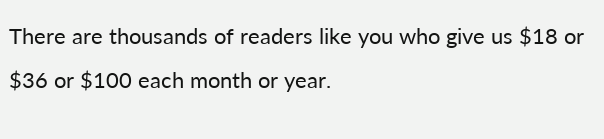There are thousands of readers like you who give us $18 or $36 or $100 each month or year.